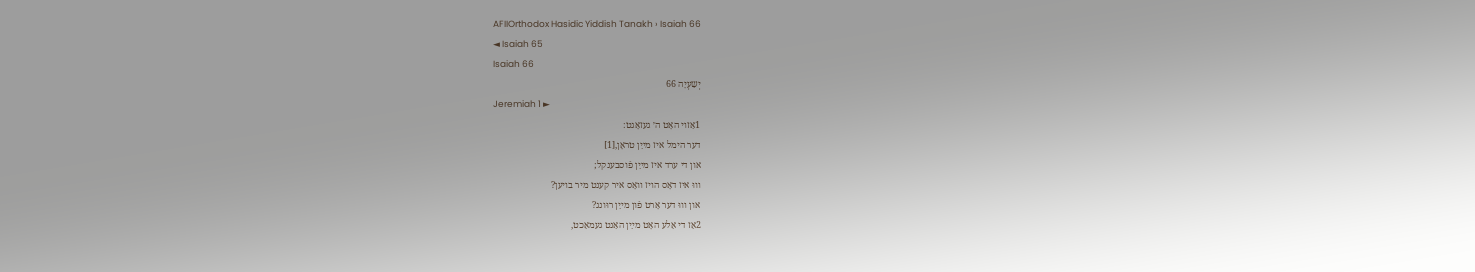AFIIOrthodox Hasidic Yiddish Tanakh › Isaiah 66
◄ Isaiah 65
Isaiah 66
יְשַעְיָה 66
Jeremiah 1 ►
1אַזױ האָט ה׳ געזאָגט:
דער הימל איז מײַן טראָן,[1]
און די ערד איז מײַן פֿוסבענקל;
װוּ איז דאָס הױז װאָס איר קענט מיר בױען?
און װוּ דער אָרט פֿון מײַן רוּונג?
2אַז די אַלע האָט מײַן האַנט געמאַכט,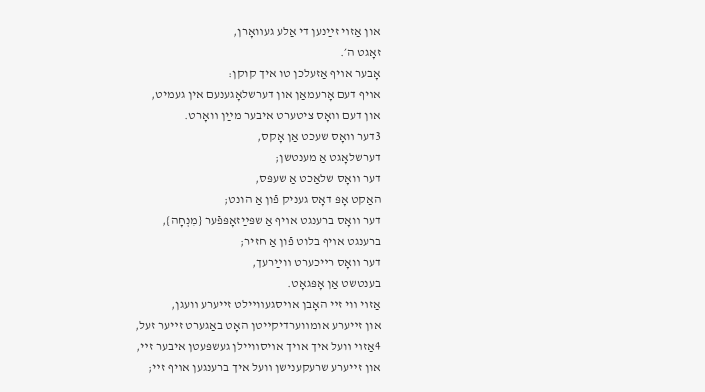און אַזױ זײַנען די אַלע געװאָרן,
זאָגט ה׳.
אָבער אױף אַזעלכן טו איך קוקן:
אױף דעם אָרעמאַן און דערשלאָגענעם אין געמיט,
און דעם װאָס ציטערט איבער מײַן װאָרט.
3דער װאָס שעכט אַן אָקס,
דערשלאָגט אַ מענטשן;
דער װאָס שלאַכט אַ שעפּס,
האַקט אָפּ דאָס געניק פֿון אַ הונט;
דער װאָס ברענגט אױף אַ שפּײַזאָפּפֿער {מִנְחָה},
ברענגט אױף בלוט פֿון אַ חזיר;
דער װאָס רײכערט װײַרעך,
בענטשט אַן אָפּגאָט.
אַזױ װי זײ האָבן אױסגעװײלט זײערע װעגן,
און זײערע אומװערדיקײטן האָט באַגערט זײער זעל,
4אַזױ װעל איך אױך אױסװײלן געשפּעטן איבער זײ,
און זײערע שרעקענישן װעל איך ברענגען אױף זײ;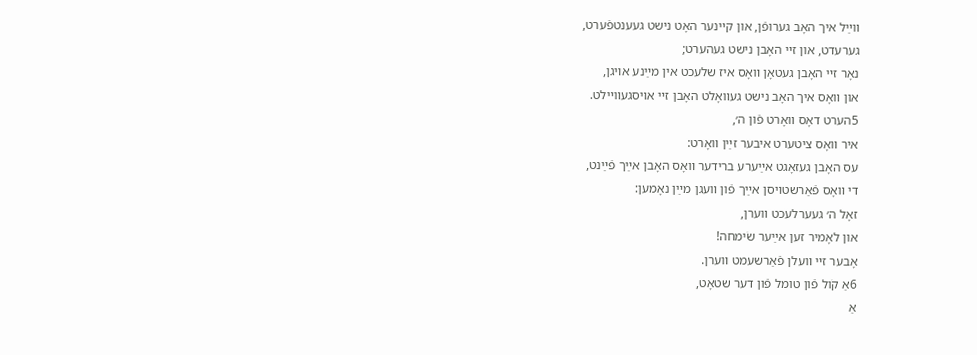װײַל איך האָב גערופֿן, און קײנער האָט נישט געענטפֿערט,
גערעדט, און זײ האָבן נישט געהערט;
נאָר זײ האָבן געטאָן װאָס איז שלעכט אין מײַנע אױגן,
און װאָס איך האָב נישט געװאָלט האָבן זײ אױסגעװײלט.
5הערט דאָס װאָרט פֿון ה׳,
איר װאָס ציטערט איבער זײַן װאָרט:
עס האָבן געזאָגט אײַערע ברידער װאָס האָבן אײַך פֿײַנט,
די װאָס פֿאַרשטױסן אײַך פֿון װעגן מײַן נאָמען:
זאָל ה׳ געערלעכט װערן,
און לאָמיר זען אײַער שׂימחה!
אָבער זײ װעלן פֿאַרשעמט װערן.
6אַ קֹול פֿון טומל פֿון דער שטאָט,
אַ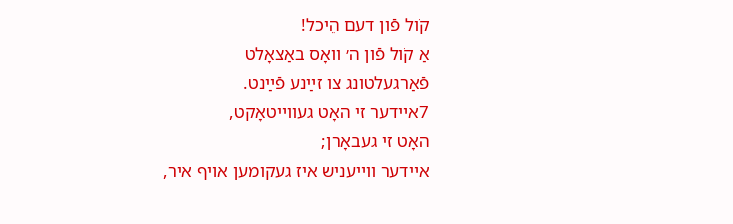קֹול פֿון דעם הֵיכל!
אַ קֹול פֿון ה׳ װאָס באַצאָלט
פֿאַרגעלטונג צו זײַנע פֿײַנט.
7אײדער זי האָט געװײטאָקט,
האָט זי געבאָרן;
אײדער װײעניש איז געקומען אױף איר,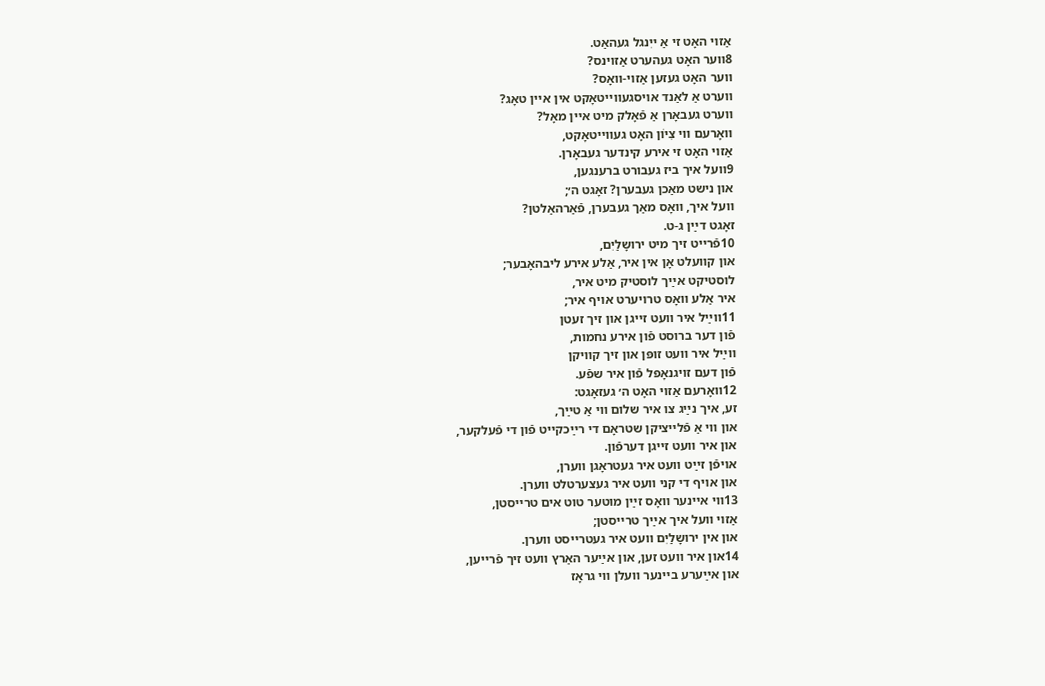אַזױ האָט זי אַ ייִנגל געהאַט.
8װער האָט געהערט אַזױנס?
װער האָט געזען אַזױ-װאָס?
װערט אַ לאַנד אױסגעװײטאָקט אין אײן טאָג?
װערט געבאָרן אַ פֿאָלק מיט אײן מאָל?
װאָרעם װי צִיוֹן האָט געװײטאָקט,
אַזױ האָט זי אירע קינדער געבאָרן.
9װעל איך ביז געבורט ברענגען,
און נישט מאַכן געבערן? זאָגט ה׳;
װעל איך, װאָס מאַך געבערן, פֿאַרהאַלטן?
זאָגט דײַן ג-ט.
10פֿרײט זיך מיט ירושָלַיִם,
און קװעלט אָן אין איר, אַלע אירע ליבהאָבער;
לוסטיקט אײַך לוסטיק מיט איר,
איר אַלע װאָס טרױערט אױף איר;
11װײַל איר װעט זײגן און זיך זעטן
פֿון דער ברוסט פֿון אירע נחמות,
װײַל איר װעט זופּן און זיך קװיקן
פֿון דעם זױגנאָפּל פֿון איר שפֿע.
12װאָרעם אַזױ האָט ה׳ געזאָגט:
זע, איך נײַג צו איר שלום װי אַ טײַך,
און װי אַ פֿלײציקן שטראָם די רײַכקײט פֿון די פֿעלקער,
און איר װעט זײגן דערפֿון.
אױפֿן זײַט װעט איר געטראָגן װערן,
און אױף די קני װעט איר געצערטלט װערן.
13װי אײנער װאָס זײַן מוטער טוט אים טרײסטן,
אַזױ װעל איך אײַך טרײסטן;
און אין ירושָלַיִם װעט איר געטרײסט װערן.
14און איר װעט זען, און אײַער האַרץ װעט זיך פֿרײען,
און אײַערע בײנער װעלן װי גראָז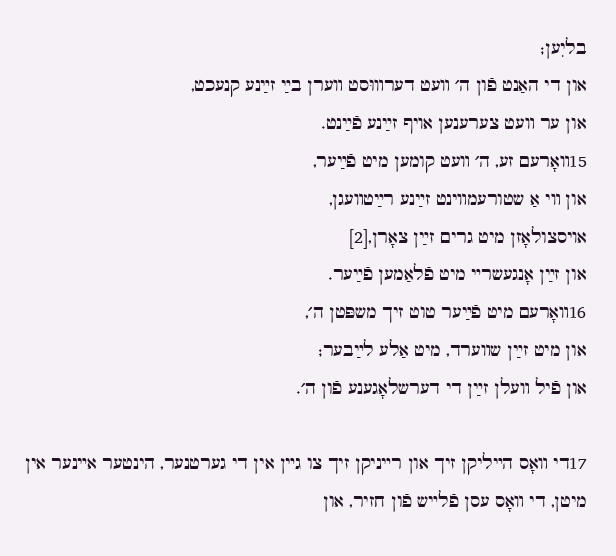בליִען;
און די האַנט פֿון ה׳ װעט דערװוּסט װערן בײַ זײַנע קנעכט,
און ער װעט צערענען אױף זײַנע פֿײַנט.
15װאָרעם זע, ה׳ װעט קומען מיט פֿײַער,
און װי אַ שטורעמװינט זײַנע רײַטװעגן,
אױסצולאָזן מיט גרים זײַן צאָרן,[2]
און זײַן אָנגעשרײ מיט פֿלאַמען פֿײַער.
16װאָרעם מיט פֿײַער טוט זיך משפּטן ה׳,
און מיט זײַן שװערד, מיט אַלע לײַבער;
און פֿיל װעלן זײַן די דערשלאָגענע פֿון ה׳.

17די װאָס הײליקן זיך און רײניקן זיך צו גײן אין די גערטנער, הינטער אײנער אין מיטן, די װאָס עסן פֿלײש פֿון חזיר, און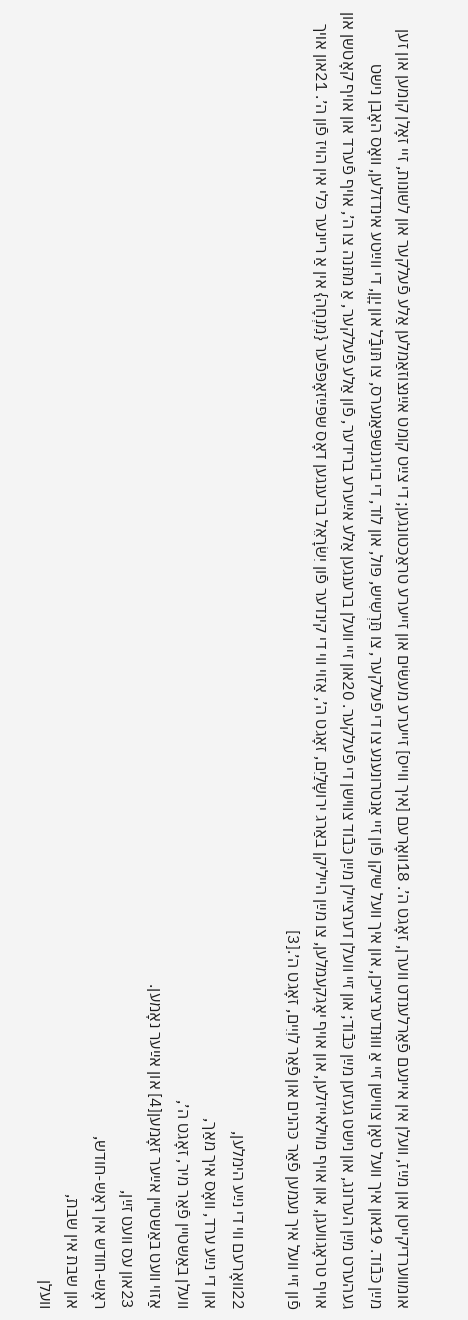אומװערדיקײטן און מײַז, װעלן אין אײנעם פֿאַרלענדט װערן, זאָגט ה׳. 18װאָרעם [איך װײס] זײערע מעשׂים און זײערע טראַכטונגען; די צײַט קומט אײַנצוזאַמלען אַלע פֿעלקער און לשונות, זײ זאָלן קומען און זען מײַן כּבֿוד. 19און איך װעל טאָן צװישן זײ אַ װוּנדערצײכן, און איך װעל שיקן פֿון זײ אַנטרונענע צו די פֿעלקער, צו תַּרְשִיש, פּול, און לוד, די בױגנשפּאַנערס, צו תּובַֿל און יָוָן, די װײַטע אינדזלען, װאָס האָבן נישט געהערט מײַן הערונג, און נישט געזען מײַן כּבֿוד; און זײ װעלן דערצײלן מײַן כּבֿוד צװישן די פֿעלקער. 20און זײ װעלן ברענגען אַלע אײַערע ברידער, פֿון אַלע פֿעלקער, אַ מתּנה צו ה׳, אױף פֿערד און אױף קאָטשן און אױף טראָגװעגן, און אױף מױלאײזלען, און אױף יאָגקעמלען, צו מײַן הײליקן באַרג ירושָלַיִם, זאָגט ה׳, אַזױ װי די קינדער פֿון יִשׂרָאֵל ברענגען דאָס שפּײַזאָפּפֿער {מִנְחָה} אין אַ רײנער כּלי אין הױז פֿון ה׳. 21און אױך פֿון זײ װעל איך נעמען פֿאַר כּהנים און פֿאַר לוִיִים, זאָגט ה׳.[3]

22װאָרעם װי די נײַע הימלען,
און די נײַע ערד, װאָס איך מאַך,
װעלן באַשטײן פֿאַר מיר, זאָגט ה׳,
אַזױ װעט באַשטײן אײַער זאָמען[4] און אײַער נאָמען.
23און עס װעט זײַן,
ראָש-חודש אין ראָש-חודש,
און שבת אין שבת,
װעלן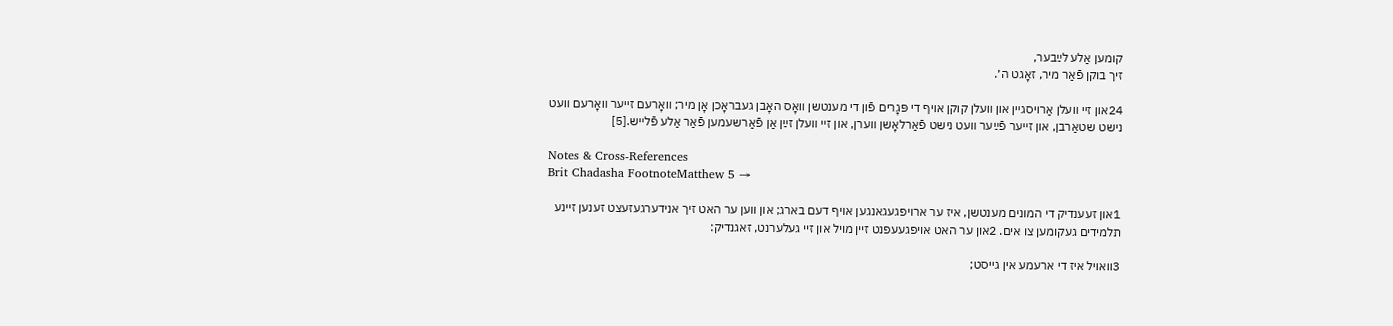קומען אַלע לײַבער,
זיך בוקן פֿאַר מיר, זאָגט ה׳.

24און זײ װעלן אַרױסגײן און װעלן קוקן אױף די פּגָרים פֿון די מענטשן װאָס האָבן געבראָכן אָן מיר; װאָרעם זײער װאָרעם װעט נישט שטאַרבן, און זײער פֿײַער װעט נישט פֿאַרלאָשן װערן, און זײ װעלן זײַן אַן פֿאַרשעמען פֿאַר אַלע פֿלײש.[5]

Notes & Cross-References
Brit Chadasha FootnoteMatthew 5 →

1און זעענדיק די המונים מענטשן, איז ער ארויפגעגאנגען אויף דעם בארג; און ווען ער האט זיך אנידערגעזעצט זענען זיינע תלמידים געקומען צו אים. 2און ער האט אויפגעעפנט זיין מויל און זיי געלערנט, זאגנדיק:

3וואויל איז די ארעמע אין גייסט;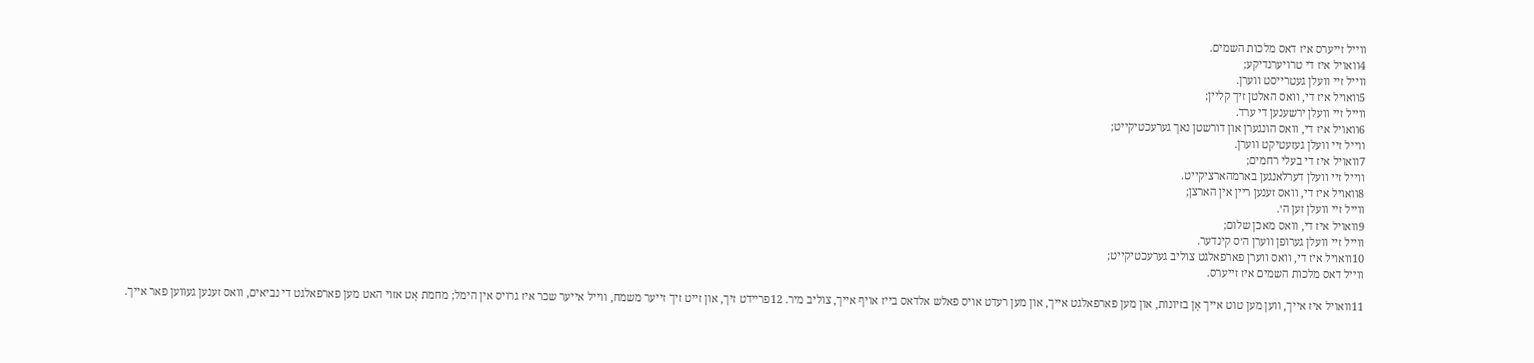ווייל זייערס איז דאס מלכות השמים.
4וואויל איז די טרויערנדיקע;
ווייל זיי וועלן געטרייסט ווערן.
5וואויל איז די, וואס האלטן זיך קליין;
ווייל זיי וועלן ירשענען די ערד.
6וואויל איז די, וואס הונגערן און דורשטן נאך גערעכטיקייט;
ווייל זיי וועלן געזעטיקט ווערן.
7וואויל איז די בעלי רחמים;
ווייל זיי וועלן דערלאנגען בארמהארציקייט.
8וואויל איז די, וואס זענען ריין אין הארצן;
ווייל זיי וועלן זען ה׳.
9וואויל איז די, וואס מאכן שלום;
ווייל זיי וועלן גערופן ווערן ה׳ס קינדער.
10וואויל איז די, וואס ווערן פארפאלגט צוליב גערעכטיקייט;
ווייל דאס מלכות השמים איז זייערס.

11וואויל איז אייך, ווען מען טוט אייך אָן בזיונות, און מען פארפאלגט אייך, און מען רעדט אויס פאלש אלדאס בייז אויף אייך, צוליב מיר. 12פריידט זיך, און זייט זיך זייער משמח, ווייל אייער שכר איז גרויס אין הימל; מחמת אָט אזוי האט מען פארפאלגט די נביאים, וואס זענען געווען פאר אייך.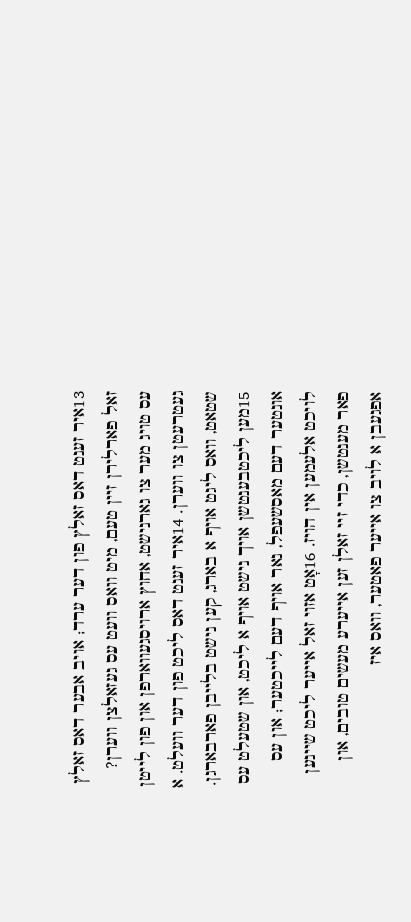13איר זענט דאס זאלץ פון דער ערד; אויב אבער דאס זאלץ זאל פארלירן זיין טעם, מיט וואס וועט עס געזאלצן ווערן? עס טויג מער צו גארנישט, אחוץ ארויסגעווארפן און פון לייטן געטרעטן צו ווערן. 14איר זענט דאס ליכט פון דער וועלט. א שטאט, וואס ליגט אויף א בארג, קען נישט בלייבן פארבארגן. 15מען ליכטבענטשן אויך נישט אויף א ליכט, און שטעלט עס אונטער דעם מאסשעפל, נאר אויף דעם לייכטער; און עס לויכט אלעמען אין הויז. 16אָט אזוי זאל אייער ליכט שיינען פאר מענטשן, כדי זיי זאלן זען אייערע מעשים טובים, און אפגעבן א לויב צו אייער פאטער, וואס איז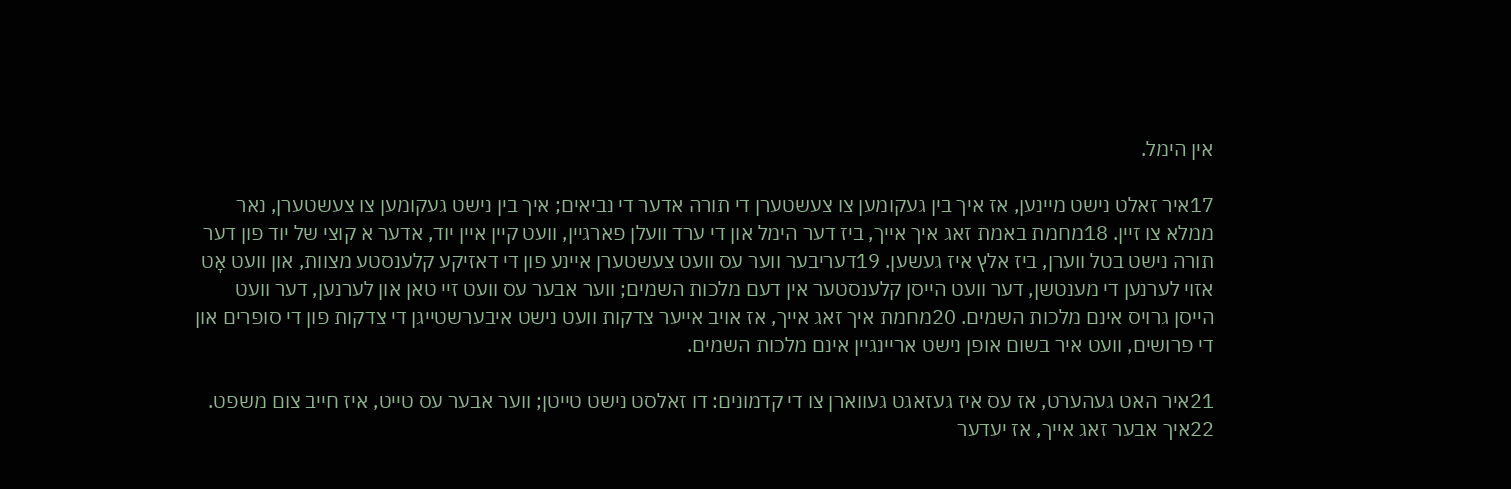אין הימל.

17איר זאלט נישט מיינען, אז איך בין געקומען צו צעשטערן די תורה אדער די נביאים; איך בין נישט געקומען צו צעשטערן, נאר ממלא צו זיין. 18מחמת באמת זאג איך אייך, ביז דער הימל און די ערד וועלן פארגיין, וועט קיין איין יוד, אדער א קוצי של יוד פון דער תורה נישט בטל ווערן, ביז אלץ איז געשען. 19דעריבער ווער עס וועט צעשטערן איינע פון די דאזיקע קלענסטע מצוות, און וועט אָט אזוי לערנען די מענטשן, דער וועט הייסן קלענסטער אין דעם מלכות השמים; ווער אבער עס וועט זיי טאן און לערנען, דער וועט הייסן גרויס אינם מלכות השמים. 20מחמת איך זאג אייך, אז אויב אייער צדקות וועט נישט איבערשטייגן די צדקות פון די סופרים און די פרושים, וועט איר בשום אופן נישט אריינגיין אינם מלכות השמים.

21איר האט געהערט, אז עס איז געזאגט געווארן צו די קדמונים: דו זאלסט נישט טייטן; ווער אבער עס טייט, איז חייב צום משפט. 22איך אבער זאג אייך, אז יעדער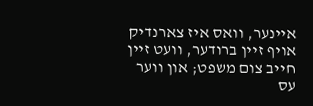איינער, וואס איז צארנדיק אויף זיין ברודער, וועט זיין חייב צום משפט; און ווער עס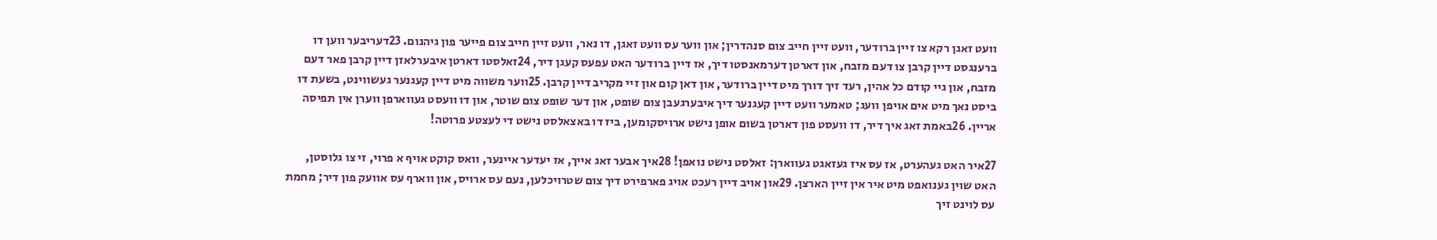וועט זאגן רקא צו זיין ברודער, וועט זיין חייב צום סנהדרין; און ווער עס וועט זאגן, דו נאר, וועט זיין חייב צום פייער פון גיהנום. 23דעריבער ווען דו ברענגסט דיין קרבן צו דעם מזבח, און דארטן דערמאנסטו דיך, אז דיין ברודער האט עפעס קעגן דיר, 24זאלסטו דארטן איבערלאזן דיין קרבן פאר דעם מזבח, און גיי קודם כל אהין, רעד זיך דורך מיט דיין ברודער, און דאן קום און זיי מקריב דיין קרבן. 25ווער משווה מיט דיין קעגנער געשווינט, בשעת דו ביסט נאך מיט אים אויפן וועג; טאמער וועט דיין קעגנער דיך איבערגעבן צום שופט, און דער שופט צום שוטר, און דו וועסט געווארפן ווערן אין תפיסה אריין. 26באמת זאג איך דיר, דו וועסט פון דארטן בשום אופן נישט ארויסקומען, ביז דו באצאלסט נישט די לעצטע פרוטה!

27איר האט געהערט, אז עס איז געזאגט געווארן: זאלסט נישט נואפן! 28איך אבער זאג אייך, אז יעדער איינער, וואס קוקט אויף א פרוי, זי צו גלוסטן, האט שוין גענואפט מיט איר אין זיין הארצן. 29און אויב דיין רעכט אויג פארפירט דיך צום שטרויכלען, נעם עס ארויס, און ווארף עס אוועק פון דיר; מחמת עס לוינט זיך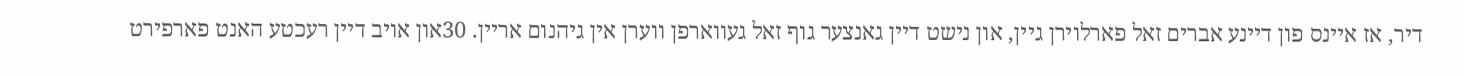דיר, אז איינס פון דיינע אברים זאל פארלוירן גיין, און נישט דיין גאנצער גוף זאל געווארפן ווערן אין גיהנום אריין. 30און אויב דיין רעכטע האנט פארפירט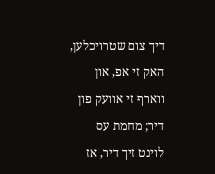דיך צום שטרויכלען, האק זי אפ, און ווארף זי אוועק פון דיר; מחמת עס לוינט זיך דיר, אז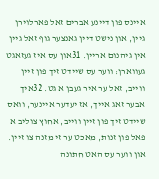איינס פון דיינע אברים זאל פארלוירן גיין, און נישט דיין גאנצער גוף זאל גיין אין גיהנום אריין. 31און עס איז געזאגט געווארן: ווער עס שיידט זיך פון זיין ווייב, זאל ער איר געבן א גט. 32איך אבער זאג אייך, אז יעדער איינער, וואס שיידט זיך פון זיין ווייב, אחוץ צוליב א פאל פון זנות, מאכט ער זי מזנה צו זיין. און ווער עס האט חתונה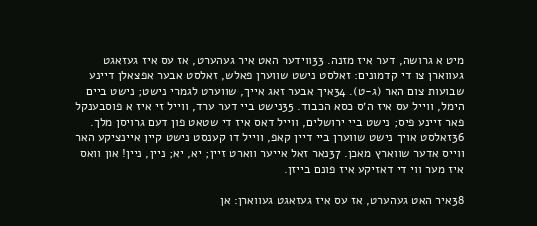מיט א גרושה, דער איז מזנה. 33ווידער האט איר געהערט, אז עס איז געזאגט געווארן צו די קדמונים: זאלסט נישט שווערן פאלש, זאלסט אבער אפצאלן דיינע שבועות צום האר (ג‑ט). 34איך אבער זאג אייך, שווערט לגמרי נישט; נישט ביים הימל, ווייל עס איז ה׳ס כסא הכבוד. 35נישט ביי דער ערד, ווייל זי איז א פוסבענקל פאר זיינע פיס; נישט ביי ירושלים, ווייל דאס איז די שטאט פון דעם גרויסן מלך. 36זאלסט אויך נישט שווערן ביי דיין קאפ, ווייל דו קענסט נישט קיין איינציקע האר ווייס אדער שווארץ מאכן. 37נאר זאל אייער ווארט זיין; יא, יא; ניין, ניין! און וואס איז מער ווי די דאזיקע איז פונם בייזן.

38איר האט געהערט, אז עס איז געזאגט געווארן: אן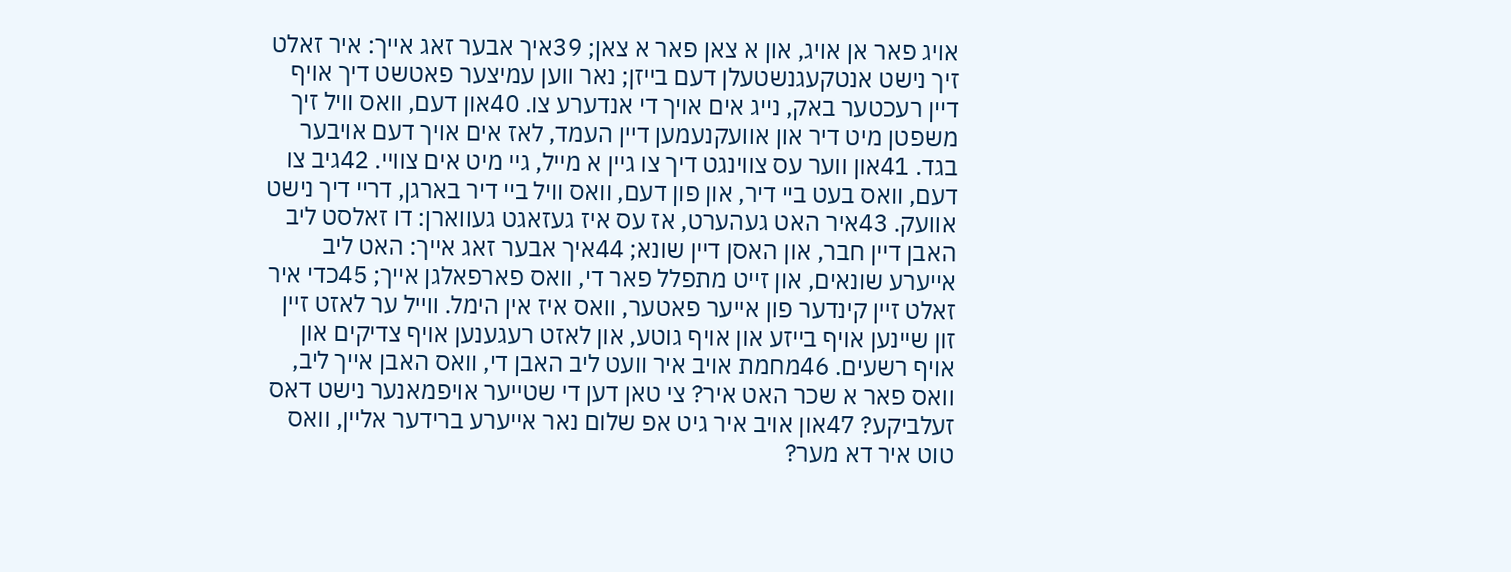אויג פאר אן אויג, און א צאן פאר א צאן; 39איך אבער זאג אייך: איר זאלט זיך נישט אנטקעגנשטעלן דעם בייזן; נאר ווען עמיצער פאטשט דיך אויף דיין רעכטער באק, נייג אים אויך די אנדערע צו. 40און דעם, וואס וויל זיך משפטן מיט דיר און אוועקנעמען דיין העמד, לאז אים אויך דעם אויבער בגד. 41און ווער עס צווינגט דיך צו גיין א מייל, גיי מיט אים צוויי. 42גיב צו דעם, וואס בעט ביי דיר, און פון דעם, וואס וויל ביי דיר בארגן, דריי דיך נישט אוועק. 43איר האט געהערט, אז עס איז געזאגט געווארן: דו זאלסט ליב האבן דיין חבר, און האסן דיין שונא; 44איך אבער זאג אייך: האט ליב אייערע שונאים, און זייט מתפלל פאר די, וואס פארפאלגן אייך; 45כדי איר זאלט זיין קינדער פון אייער פאטער, וואס איז אין הימל. ווייל ער לאזט זיין זון שיינען אויף בייזע און אויף גוטע, און לאזט רעגענען אויף צדיקים און אויף רשעים. 46מחמת אויב איר וועט ליב האבן די, וואס האבן אייך ליב, וואס פאר א שכר האט איר? צי טאן דען די שטייער אויפמאנער נישט דאס זעלביקע? 47און אויב איר גיט אפ שלום נאר אייערע ברידער אליין, וואס טוט איר דא מער?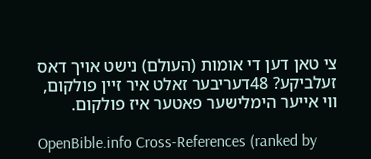צי טאן דען די אומות (העולם) נישט אויך דאס זעלביקע? 48דעריבער זאלט איר זיין פולקום, ווי אייער הימלישער פאטער איז פולקום.

OpenBible.info Cross-References (ranked by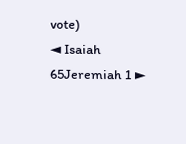vote)
◄ Isaiah 65Jeremiah 1 ►